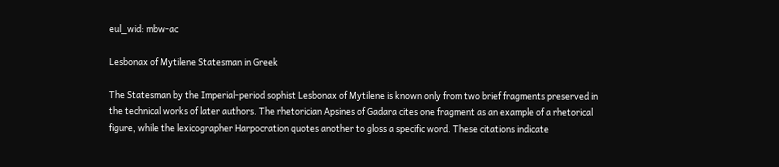eul_wid: mbw-ac

Lesbonax of Mytilene Statesman in Greek

The Statesman by the Imperial-period sophist Lesbonax of Mytilene is known only from two brief fragments preserved in the technical works of later authors. The rhetorician Apsines of Gadara cites one fragment as an example of a rhetorical figure, while the lexicographer Harpocration quotes another to gloss a specific word. These citations indicate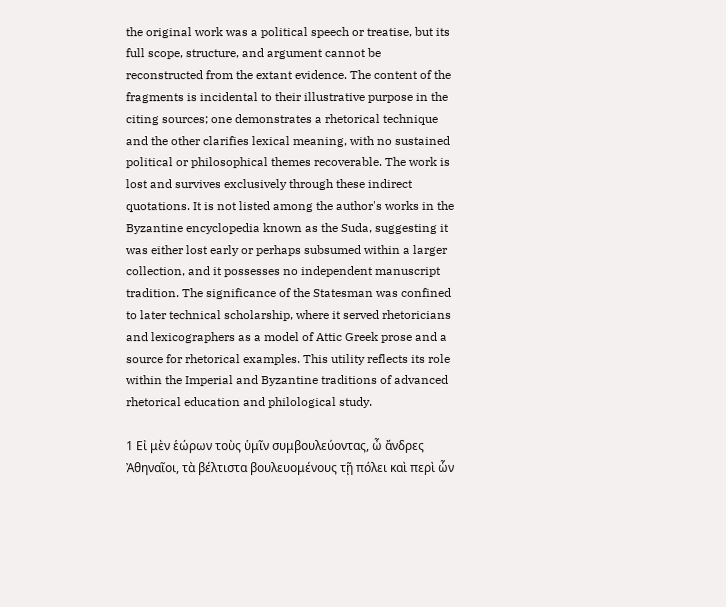the original work was a political speech or treatise, but its full scope, structure, and argument cannot be reconstructed from the extant evidence. The content of the fragments is incidental to their illustrative purpose in the citing sources; one demonstrates a rhetorical technique and the other clarifies lexical meaning, with no sustained political or philosophical themes recoverable. The work is lost and survives exclusively through these indirect quotations. It is not listed among the author's works in the Byzantine encyclopedia known as the Suda, suggesting it was either lost early or perhaps subsumed within a larger collection, and it possesses no independent manuscript tradition. The significance of the Statesman was confined to later technical scholarship, where it served rhetoricians and lexicographers as a model of Attic Greek prose and a source for rhetorical examples. This utility reflects its role within the Imperial and Byzantine traditions of advanced rhetorical education and philological study.

1 Εἰ μὲν ἑώρων τοὺς ὑμῖν συμβουλεύοντας, ὦ ἄνδρες Ἀθηναῖοι, τὰ βέλτιστα βουλευομένους τῇ πόλει καὶ περὶ ὧν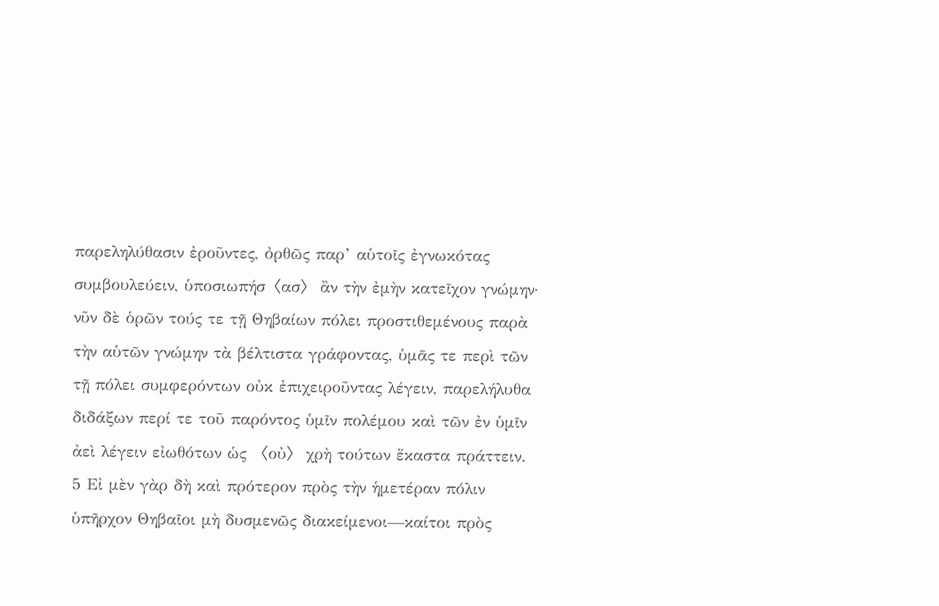παρεληλύθασιν ἐροῦντες, ὀρθῶς παρ’ αὑτοῖς ἐγνωκότας συμβουλεύειν, ὑποσιωπήσ〈ασ〉 ἂν τὴν ἐμὴν κατεῖχον γνώμην· νῦν δὲ ὁρῶν τούς τε τῇ Θηβαίων πόλει προστιθεμένους παρὰ τὴν αὑτῶν γνώμην τὰ βέλτιστα γράφοντας, ὑμᾶς τε περὶ τῶν τῇ πόλει συμφερόντων οὐκ ἐπιχειροῦντας λέγειν, παρελήλυθα διδάξων περί τε τοῦ παρόντος ὑμῖν πολέμου καὶ τῶν ἐν ὑμῖν ἀεὶ λέγειν εἰωθότων ὡς 〈οὐ〉 χρὴ τούτων ἕκαστα πράττειν.
5 Εἰ μὲν γὰρ δὴ καὶ πρότερον πρὸς τὴν ἡμετέραν πόλιν ὑπῆρχον Θηβαῖοι μὴ δυσμενῶς διακείμενοι—καίτοι πρὸς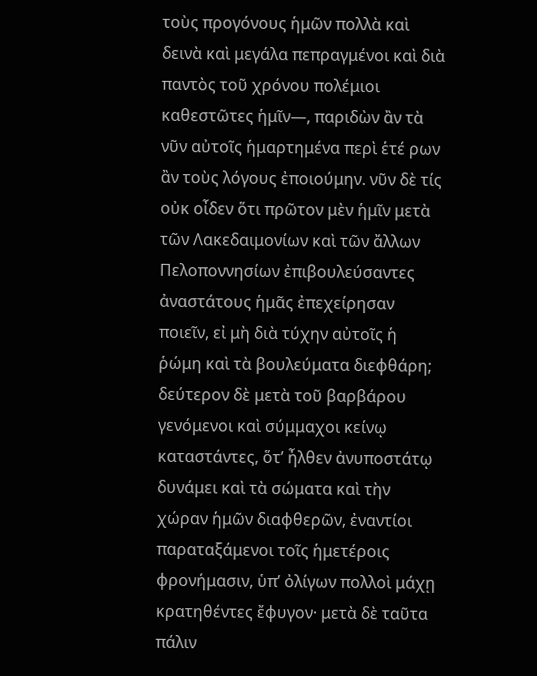τοὺς προγόνους ἡμῶν πολλὰ καὶ δεινὰ καὶ μεγάλα πεπραγμένοι καὶ διὰ παντὸς τοῦ χρόνου πολέμιοι καθεστῶτες ἡμῖν—, παριδὼν ἂν τὰ νῦν αὐτοῖς ἡμαρτημένα περὶ ἑτέ ρων ἂν τοὺς λόγους ἐποιούμην. νῦν δὲ τίς οὐκ οἶδεν ὅτι πρῶτον μὲν ἡμῖν μετὰ τῶν Λακεδαιμονίων καὶ τῶν ἄλλων Πελοποννησίων ἐπιβουλεύσαντες ἀναστάτους ἡμᾶς ἐπεχείρησαν ποιεῖν, εἰ μὴ διὰ τύχην αὐτοῖς ἡ ῥώμη καὶ τὰ βουλεύματα διεφθάρη; δεύτερον δὲ μετὰ τοῦ βαρβάρου γενόμενοι καὶ σύμμαχοι κείνῳ καταστάντες, ὅτ’ ἦλθεν ἀνυποστάτῳ δυνάμει καὶ τὰ σώματα καὶ τὴν χώραν ἡμῶν διαφθερῶν, ἐναντίοι παραταξάμενοι τοῖς ἡμετέροις φρονήμασιν, ὑπ’ ὀλίγων πολλοὶ μάχῃ κρατηθέντες ἔφυγον· μετὰ δὲ ταῦτα πάλιν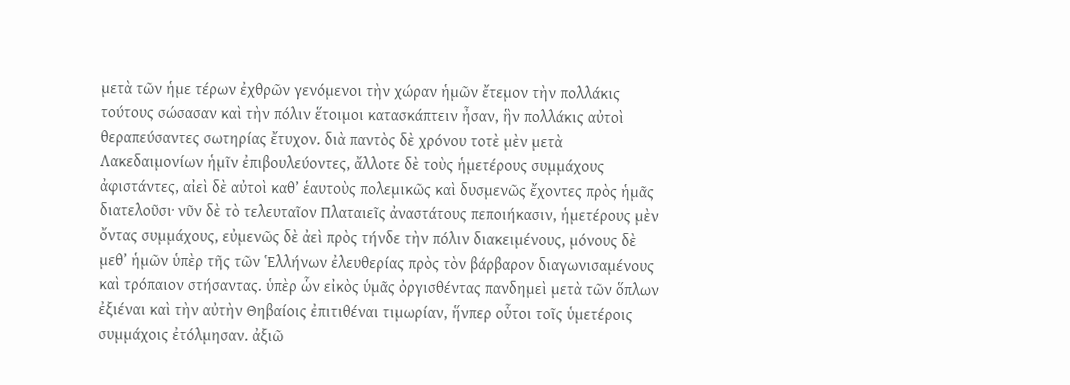μετὰ τῶν ἡμε τέρων ἐχθρῶν γενόμενοι τὴν χώραν ἡμῶν ἔτεμον τὴν πολλάκις τούτους σώσασαν καὶ τὴν πόλιν ἕτοιμοι κατασκάπτειν ἦσαν, ἣν πολλάκις αὐτοὶ θεραπεύσαντες σωτηρίας ἔτυχον. διὰ παντὸς δὲ χρόνου τοτὲ μὲν μετὰ Λακεδαιμονίων ἡμῖν ἐπιβουλεύοντες, ἄλλοτε δὲ τοὺς ἡμετέρους συμμάχους ἀφιστάντες, αἰεὶ δὲ αὐτοὶ καθ’ ἑαυτοὺς πολεμικῶς καὶ δυσμενῶς ἔχοντες πρὸς ἡμᾶς διατελοῦσι· νῦν δὲ τὸ τελευταῖον Πλαταιεῖς ἀναστάτους πεποιήκασιν, ἡμετέρους μὲν ὄντας συμμάχους, εὐμενῶς δὲ ἀεὶ πρὸς τήνδε τὴν πόλιν διακειμένους, μόνους δὲ μεθ’ ἡμῶν ὑπὲρ τῆς τῶν Ἑλλήνων ἐλευθερίας πρὸς τὸν βάρβαρον διαγωνισαμένους καὶ τρόπαιον στήσαντας. ὑπὲρ ὧν εἰκὸς ὑμᾶς ὀργισθέντας πανδημεὶ μετὰ τῶν ὅπλων ἐξιέναι καὶ τὴν αὐτὴν Θηβαίοις ἐπιτιθέναι τιμωρίαν, ἥνπερ οὗτοι τοῖς ὑμετέροις συμμάχοις ἐτόλμησαν. ἀξιῶ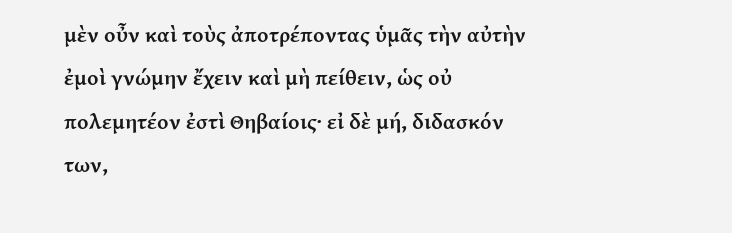μὲν οὖν καὶ τοὺς ἀποτρέποντας ὑμᾶς τὴν αὐτὴν ἐμοὶ γνώμην ἔχειν καὶ μὴ πείθειν, ὡς οὐ πολεμητέον ἐστὶ Θηβαίοις· εἰ δὲ μή, διδασκόν των,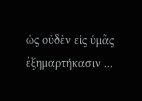ὡς οὐδὲν εἰς ὑμᾶς ἐξημαρτήκασιν ...